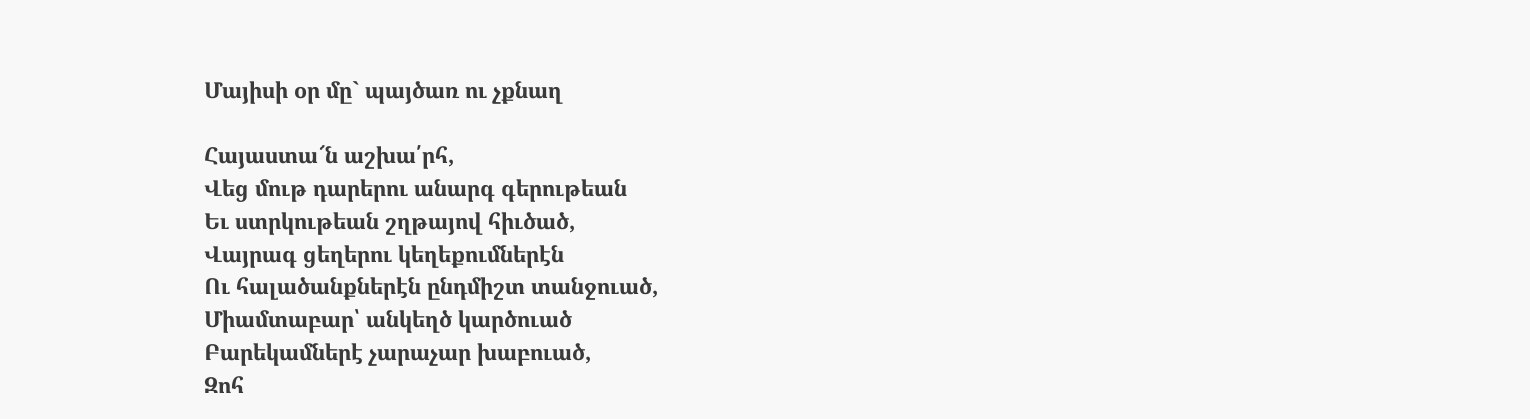Մայիսի օր մը` պայծառ ու չքնաղ

Հայաստա՜ն աշխա՛րհ,
Վեց մութ դարերու անարգ գերութեան
Եւ ստրկութեան շղթայով հիւծած,
Վայրագ ցեղերու կեղեքումներէն
Ու հալածանքներէն ընդմիշտ տանջուած,
Միամտաբար՝ անկեղծ կարծուած
Բարեկամներէ չարաչար խաբուած,
Զոհ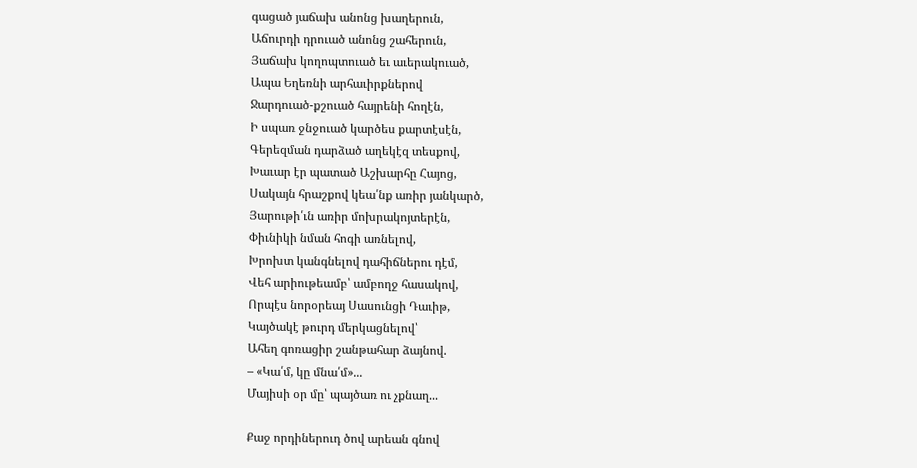գացած յաճախ անոնց խաղերուն,
Աճուրդի դրուած անոնց շահերուն,
Յաճախ կողոպտուած եւ աւերակուած,
Ապա Եղեռնի արհաւիրքներով
Ջարդուած-քշուած հայրենի հողէն,
Ի սպառ ջնջուած կարծես քարտէսէն,
Գերեզման դարձած աղեկէզ տեսքով,
Խաւար էր պատած Աշխարհը Հայոց,
Սակայն հրաշքով կեա՛նք առիր յանկարծ,
Յարութի՛ւն առիր մոխրակոյտերէն,
Փիւնիկի նման հոգի առնելով,
Խրոխտ կանգնելով դահիճներու դէմ,
Վեհ արիութեամբ՝ ամբողջ հասակով,
Որպէս նորօրեայ Սասունցի Դաւիթ,
Կայծակէ թուրդ մերկացնելով՝
Ահեղ գոռացիր շանթահար ձայնով.
– «Կա՛մ, կը մնա՛մ»...
Մայիսի օր մը՝ պայծառ ու չքնաղ...

Քաջ որդիներուդ ծով արեան գնով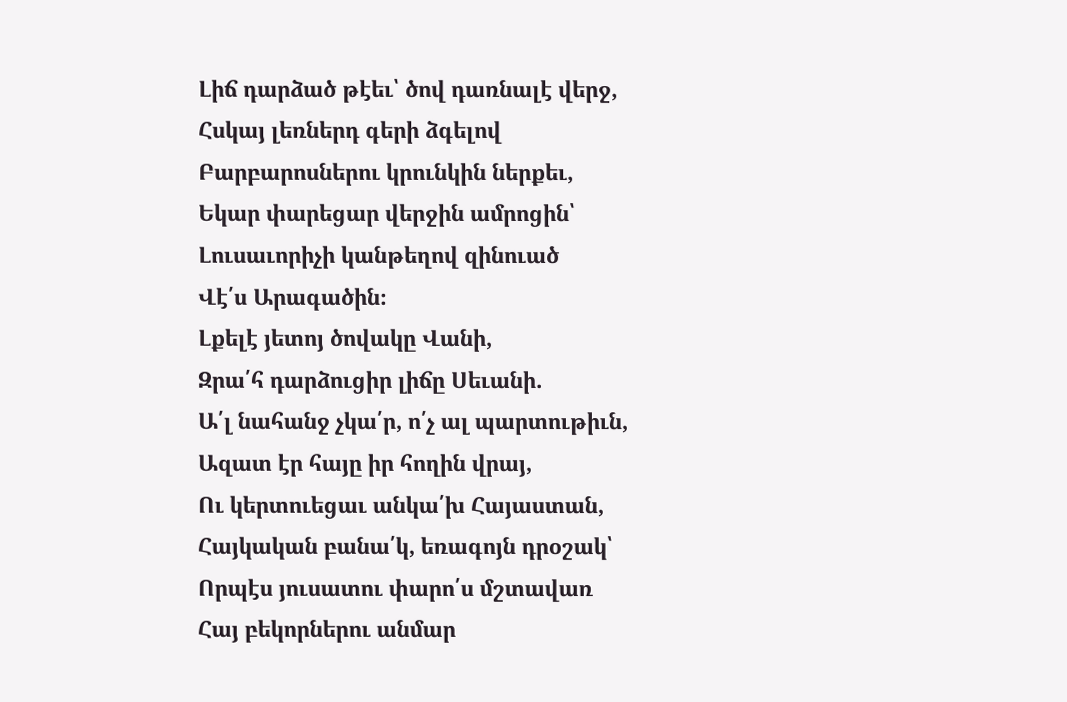Լիճ դարձած թէեւ՝ ծով դառնալէ վերջ,
Հսկայ լեռներդ գերի ձգելով
Բարբարոսներու կրունկին ներքեւ,
Եկար փարեցար վերջին ամրոցին՝
Լուսաւորիչի կանթեղով զինուած
Վէ՛ս Արագածին։
Լքելէ յետոյ ծովակը Վանի,
Զրա՛հ դարձուցիր լիճը Սեւանի.
Ա՛լ նահանջ չկա՛ր, ո՛չ ալ պարտութիւն,
Ազատ էր հայը իր հողին վրայ,
Ու կերտուեցաւ անկա՛խ Հայաստան,
Հայկական բանա՛կ, եռագոյն դրօշակ՝
Որպէս յուսատու փարո՛ս մշտավառ
Հայ բեկորներու անմար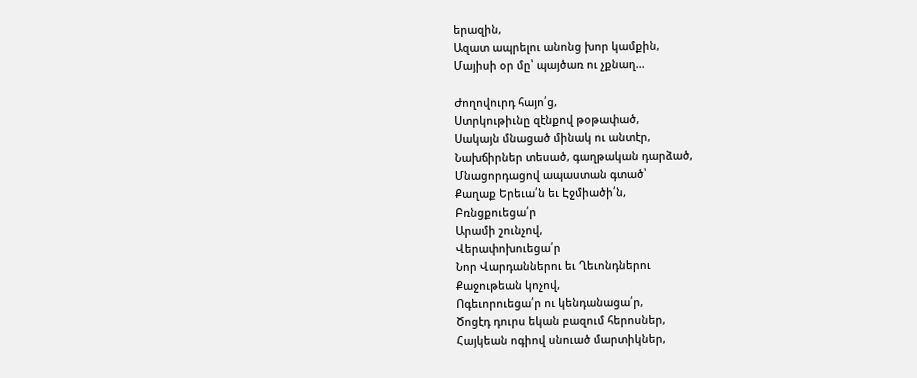երազին,
Ազատ ապրելու անոնց խոր կամքին,
Մայիսի օր մը՝ պայծառ ու չքնաղ...

Ժողովուրդ հայո՛ց,
Ստրկութիւնը զէնքով թօթափած,
Սակայն մնացած մինակ ու անտէր,
Նախճիրներ տեսած, գաղթական դարձած,
Մնացորդացով ապաստան գտած՝
Քաղաք Երեւա՛ն եւ Էջմիածի՛ն,
Բռնցքուեցա՛ր
Արամի շունչով,
Վերափոխուեցա՛ր
Նոր Վարդաններու եւ Ղեւոնդներու
Քաջութեան կոչով,
Ոգեւորուեցա՛ր ու կենդանացա՛ր,
Ծոցէդ դուրս եկան բազում հերոսներ,
Հայկեան ոգիով սնուած մարտիկներ,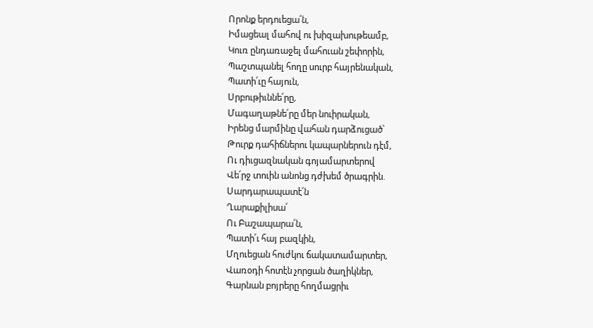Որոնք երդուեցա՛ն,
Իմացեալ մահով ու խիզախութեամբ,
Կուռ ընդառաջել մահուան շեփորին,
Պաշտպանել հողը սուրբ հայրենական,
Պատի՛ւը հայուն,
Սրբութիւննե՛րը,
Մագաղաթնե՛րը մեր նուիրական,
Իրենց մարմինը վահան դարձուցած՝
Թուրք դահիճներու կապարներուն դէմ,
Ու դիւցազնական գոյամարտերով
Վե՛րջ տուին անոնց դժխեմ ծրագրին.
Սարդարապատէ՛ն
Ղարաքիլիսա՛
Ու Բաշապարա՛ն,
Պատի՛ւ հայ բազկին,
Մղուեցան հուժկու ճակատամարտեր,
Վառօդի հոտէն չորցան ծաղիկներ,
Գարնան բոյրերը հողմացրիւ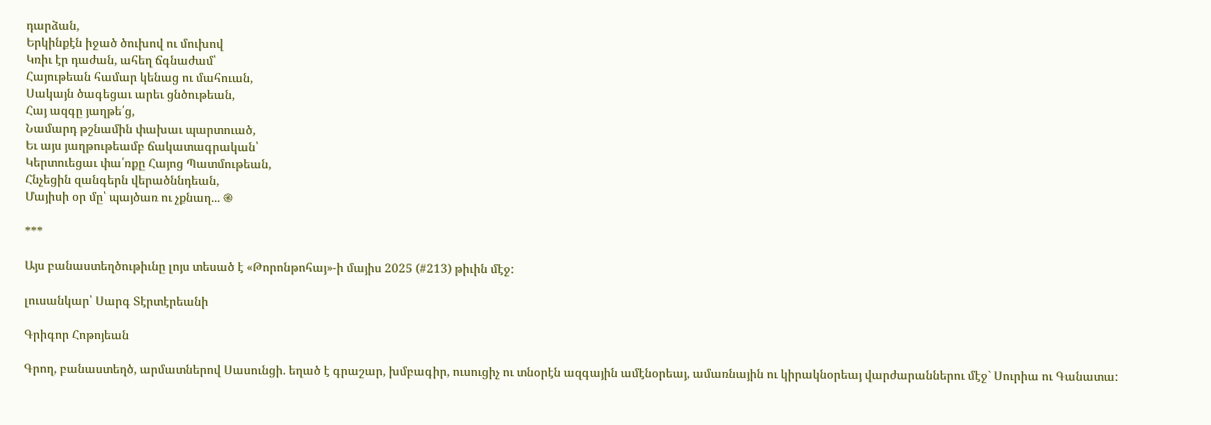դարձան,
Երկինքէն իջած ծուխով ու մուխով
Կռիւ էր դաժան, ահեղ ճգնաժամ՝
Հայութեան համար կենաց ու մահուան,
Սակայն ծագեցաւ արեւ ցնծութեան,
Հայ ազգը յաղթե՛ց,
Նամարդ թշնամին փախաւ պարտուած,
Եւ այս յաղթութեամբ ճակատագրական՝
Կերտուեցաւ փա՛ռքը Հայոց Պատմութեան,
Հնչեցին զանգերն վերածննդեան,
Մայիսի օր մը՝ պայծառ ու չքնաղ... ֎

***

Այս բանաստեղծութիւնը լոյս տեսած է «Թորոնթոհայ»-ի մայիս 2025 (#213) թիւին մէջ:

լուսանկար՝ Սարգ Տէրտէրեանի

Գրիգոր Հոթոյեան

Գրող, բանաստեղծ, արմատներով Սասունցի. եղած է գրաշար, խմբագիր, ուսուցիչ ու տնօրէն ազգային ամէնօրեայ, ամառնային ու կիրակնօրեայ վարժարաններու մէջ` Սուրիա ու Գանատա: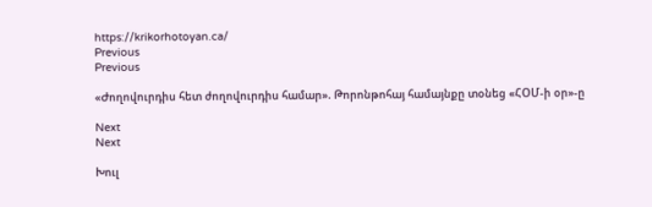https://krikorhotoyan.ca/
Previous
Previous

«Ժողովուրդիս հետ ժողովուրդիս համար». Թորոնթոհայ համայնքը տօնեց «ՀՕՄ-ի օր»-ը

Next
Next

Խուլ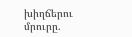խիղճերու մրուրը.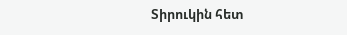Տիրուկին հետ